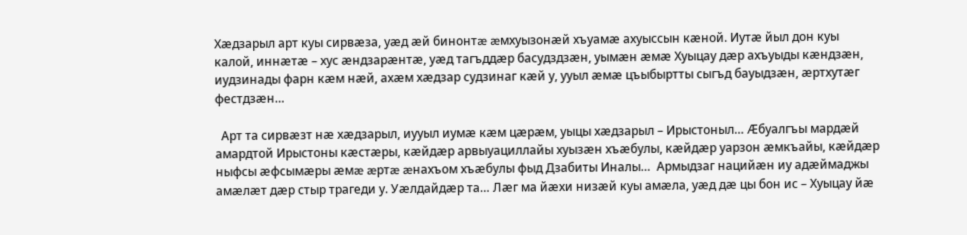Хæдзарыл арт куы сирвæза, уæд æй бинонтæ æмхуызонæй хъуамæ ахуыссын кæной. Иутæ йыл дон куы калой, иннæтæ – хус æндзарæнтæ, уæд тагъддæр басудздзæн, уымæн æмæ Хуыцау дæр ахъуыды кæндзæн, иудзинады фарн кæм нæй, ахæм хæдзар судзинаг кæй у, ууыл æмæ цъыбыртты сыгъд бауыдзæн, æртхутæг фестдзæн…

  Арт та сирвæзт нæ хæдзарыл, иууыл иумæ кæм цæрæм, уыцы хæдзарыл – Ирыстоныл… Æбуалгъы мардæй амардтой Ирыстоны кæстæры, кæйдæр арвыуациллайы хуызæн хъæбулы, кæйдæр уарзон æмкъайы, кæйдæр ныфсы æфсымæры æмæ æртæ æнахъом хъæбулы фыд Дзабиты Иналы…  Армыдзаг нацийæн иу адæймаджы амæлæт дæр стыр трагеди у. Уæлдайдæр та… Лæг ма йæхи низæй куы амæла, уæд дæ цы бон ис – Хуыцау йæ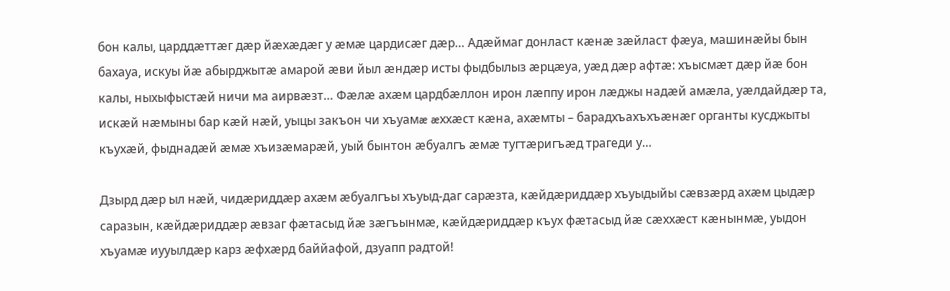бон калы, царддæттæг дæр йæхæдæг у æмæ цардисæг дæр… Адæймаг донласт кæнæ зæйласт фæуа, машинæйы бын бахауа, искуы йæ абырджытæ амарой æви йыл æндæр исты фыдбылыз æрцæуа, уæд дæр афтæ: хъысмæт дæр йæ бон калы, ныхыфыстæй ничи ма аирвæзт… Фæлæ ахæм цардбæллон ирон лæппу ирон лæджы надæй амæла, уæлдайдæр та, искæй нæмыны бар кæй нæй, уыцы закъон чи хъуамæ æххæст кæна, ахæмты – барадхъахъхъæнæг органты кусджыты къухæй, фыднадæй æмæ хъизæмарæй, уый бынтон æбуалгъ æмæ тугтæригъæд трагеди у…

Дзырд дæр ыл нæй, чидæриддæр ахæм æбуалгъы хъуыд-даг сарæзта, кæйдæриддæр хъуыдыйы сæвзæрд ахæм цыдæр саразын, кæйдæриддæр æвзаг фæтасыд йæ зæгъынмæ, кæйдæриддæр къух фæтасыд йæ сæххæст кæнынмæ, уыдон хъуамæ иууылдæр карз æфхæрд баййафой, дзуапп радтой!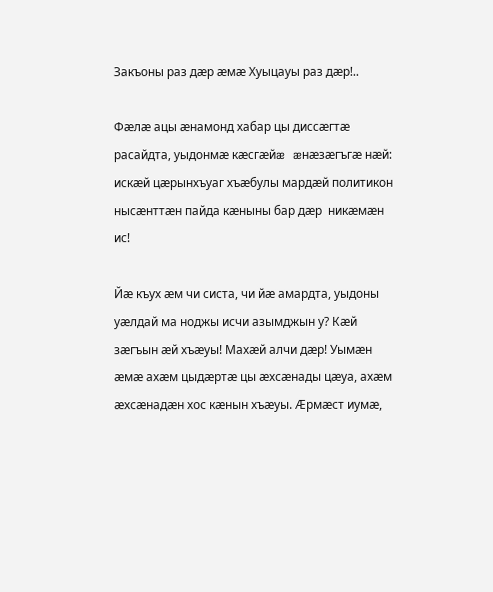Закъоны раз дæр æмæ Хуыцауы раз дæр!..

Фæлæ ацы æнамонд хабар цы диссæгтæ расайдта, уыдонмæ кæсгæйæ  æнæзæгъгæ нæй: искæй цæрынхъуаг хъæбулы мардæй политикон нысæнттæн пайда кæныны бар дæр  никæмæн ис!

Йæ къух æм чи систа, чи йæ амардта, уыдоны уæлдай ма ноджы исчи азымджын у? Кæй зæгъын æй хъæуы! Махæй алчи дæр! Уымæн æмæ ахæм цыдæртæ цы æхсæнады цæуа, ахæм æхсæнадæн хос кæнын хъæуы. Æрмæст иумæ,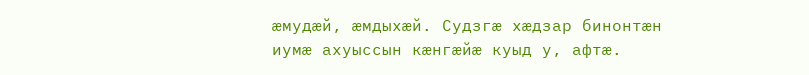æмудæй, æмдыхæй. Судзгæ хæдзар бинонтæн иумæ ахуыссын кæнгæйæ куыд у, афтæ.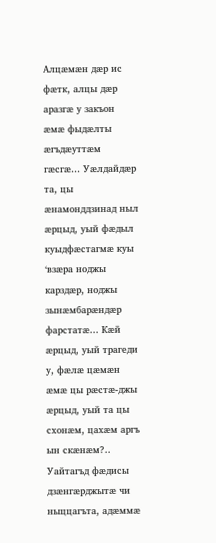Алцæмæн дæр ис фæтк, алцы дæр аразгæ у закъон æмæ фыдæлты æгъдæуттæм гæсгæ… Уæлдайдæр та, цы æнамонддзинад ныл æрцыд, уый фæдыл куыдфæстагмæ куы ‘взæра ноджы карздæр, ноджы зынæмбарæндæр фарстатæ… Кæй æрцыд, уый трагеди у, фæлæ цæмæн æмæ цы рæстæ-джы æрцыд, уый та цы схонæм, цахæм аргъ ын скæнæм?.. Уайтагъд фæдисы дзæнгæрджытæ чи ныццагъта, адæммæ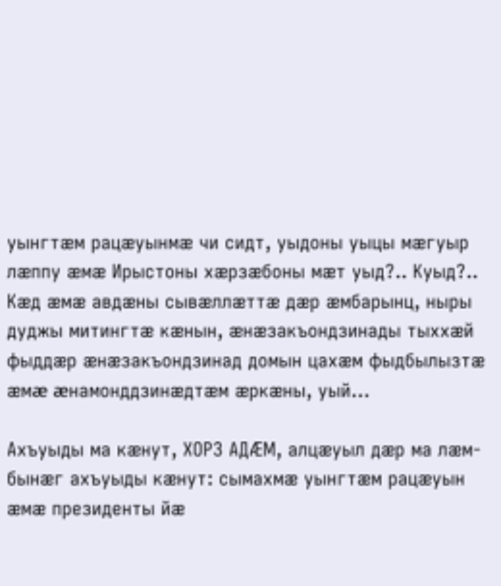уынгтæм рацæуынмæ чи сидт, уыдоны уыцы мæгуыр лæппу æмæ Ирыстоны хæрзæбоны мæт уыд?.. Куыд?.. Кæд æмæ авдæны сывæллæттæ дæр æмбарынц, ныры дуджы митингтæ кæнын, æнæзакъондзинады тыххæй фыддæр æнæзакъондзинад домын цахæм фыдбылызтæ æмæ æнамонддзинæдтæм æркæны, уый…

Ахъуыды ма кæнут, ХОРЗ АДÆМ, алцæуыл дæр ма лæм-бынæг ахъуыды кæнут: сымахмæ уынгтæм рацæуын æмæ президенты йæ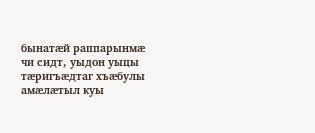бынатæй раппарынмæ чи сидт, уыдон уыцы тæригъæдтаг хъæбулы  амæлæтыл куы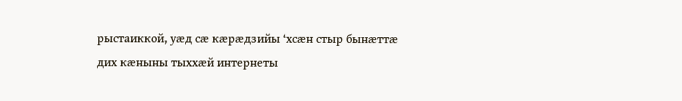рыстаиккой, уæд сæ кæрæдзийы ‘хсæн стыр бынæттæ дих кæныны тыххæй интернеты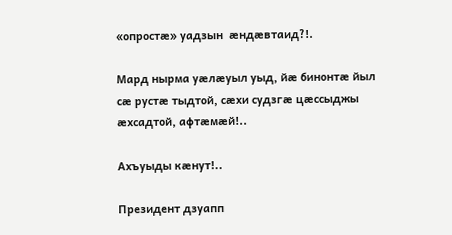«опростæ» уадзын  æндæвтаид?!.

Мард нырма уæлæуыл уыд, йæ бинонтæ йыл сæ рустæ тыдтой, сæхи судзгæ цæссыджы æхсадтой, афтæмæй!..

Ахъуыды кæнут!..

Президент дзуапп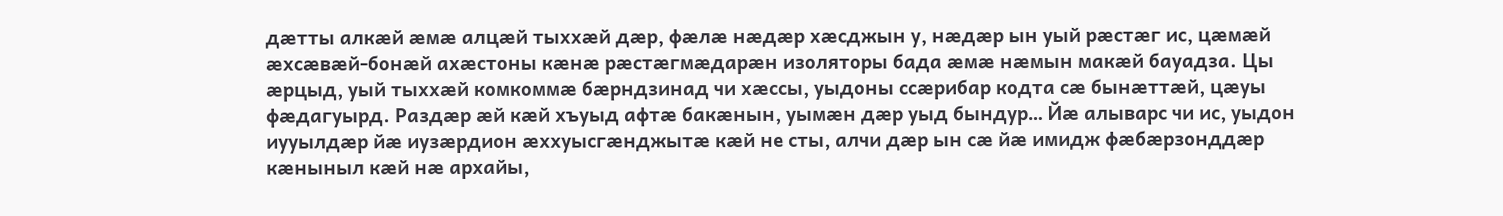дæтты алкæй æмæ алцæй тыххæй дæр, фæлæ нæдæр хæсджын у, нæдæр ын уый рæстæг ис, цæмæй æхсæвæй-бонæй ахæстоны кæнæ рæстæгмæдарæн изоляторы бада æмæ нæмын макæй бауадза. Цы æрцыд, уый тыххæй комкоммæ бæрндзинад чи хæссы, уыдоны ссæрибар кодта сæ бынæттæй, цæуы фæдагуырд. Раздæр æй кæй хъуыд афтæ бакæнын, уымæн дæр уыд бындур… Йæ алыварс чи ис, уыдон иууылдæр йæ иузæрдион æххуысгæнджытæ кæй не сты, алчи дæр ын сæ йæ имидж фæбæрзонддæр кæныныл кæй нæ архайы,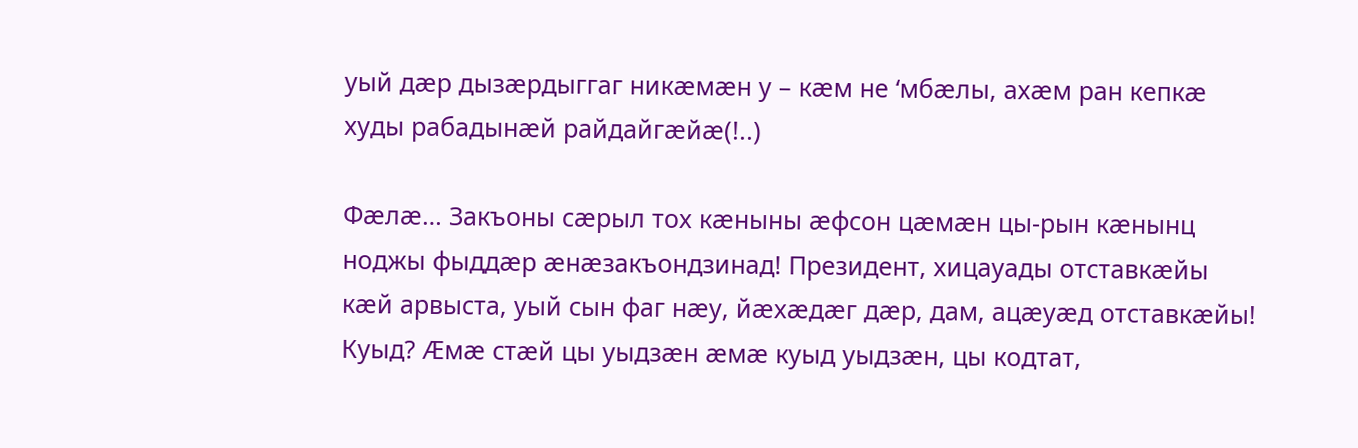уый дæр дызæрдыггаг никæмæн у – кæм не ‘мбæлы, ахæм ран кепкæ худы рабадынæй райдайгæйæ(!..)

Фæлæ… Закъоны сæрыл тох кæныны æфсон цæмæн цы-рын кæнынц ноджы фыддæр æнæзакъондзинад! Президент, хицауады отставкæйы кæй арвыста, уый сын фаг нæу, йæхæдæг дæр, дам, ацæуæд отставкæйы! Куыд? Æмæ стæй цы уыдзæн æмæ куыд уыдзæн, цы кодтат,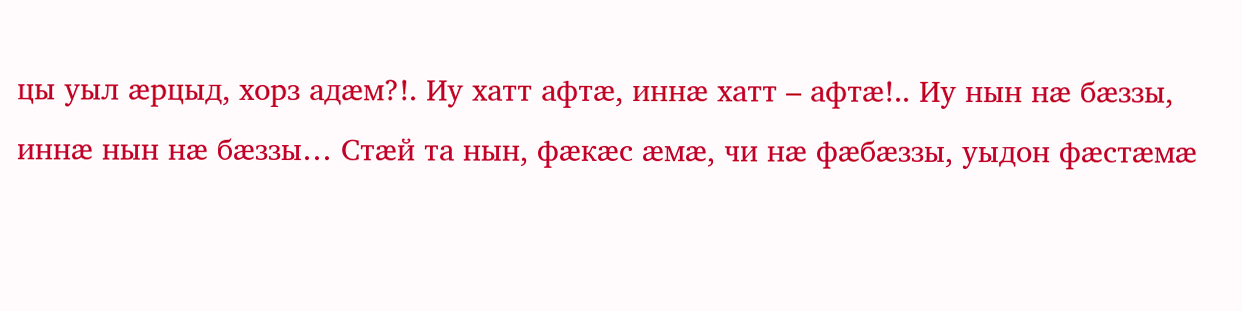цы уыл æрцыд, хорз адæм?!. Иу хатт афтæ, иннæ хатт – афтæ!.. Иу нын нæ бæззы, иннæ нын нæ бæззы… Стæй та нын, фæкæс æмæ, чи нæ фæбæззы, уыдон фæстæмæ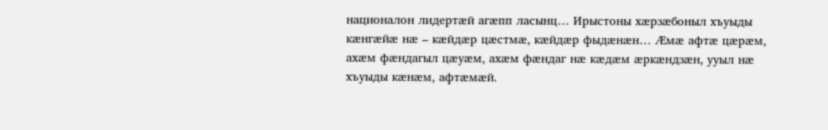националон лидертæй агæпп ласынц… Ирыстоны хæрзæбоныл хъуыды кæнгæйæ нæ – кæйдæр цæстмæ, кæйдæр фыдæнæн… Æмæ афтæ цæрæм, ахæм фæндагыл цæуæм, ахæм фæндаг нæ кæдæм æркæндзæн, ууыл нæ хъуыды кæнæм, афтæмæй.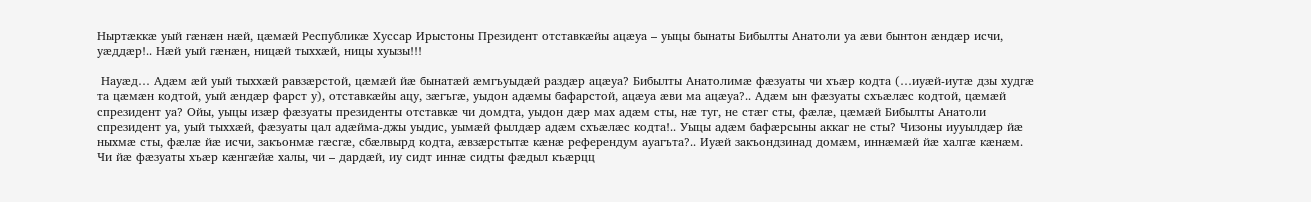Ныртæккæ уый гæнæн нæй, цæмæй Республикæ Хуссар Ирыстоны Президент отставкæйы ацæуа – уыцы бынаты Бибылты Анатоли уа æви бынтон æндæр исчи, уæддæр!.. Нæй уый гæнæн, ницæй тыххæй, ницы хуызы!!!

 Науæд… Адæм æй уый тыххæй равзæрстой, цæмæй йæ бынатæй æмгъуыдæй раздæр ацæуа? Бибылты Анатолимæ фæзуаты чи хъæр кодта (…иуæй-иутæ дзы худгæ та цæмæн кодтой, уый æндæр фарст у), отставкæйы ацу, зæгъгæ, уыдон адæмы бафарстой, ацæуа æви ма ацæуа?.. Адæм ын фæзуаты схъæлæс кодтой, цæмæй спрезидент уа? Ойы, уыцы изæр фæзуаты президенты отставкæ чи домдта, уыдон дæр мах адæм сты, нæ туг, не стæг сты, фæлæ, цæмæй Бибылты Анатоли спрезидент уа, уый тыххæй, фæзуаты цал адæйма-джы уыдис, уымæй фылдæр адæм схъæлæс кодта!.. Уыцы адæм бафæрсыны аккаг не сты? Чизоны иууылдæр йæ ныхмæ сты, фæлæ йæ исчи, закъонмæ гæсгæ, сбæлвырд кодта, æвзæрстытæ кæнæ референдум ауагъта?.. Иуæй закъондзинад домæм, иннæмæй йæ халгæ кæнæм. Чи йæ фæзуаты хъæр кæнгæйæ халы, чи – дардæй, иу сидт иннæ сидты фæдыл къæрцц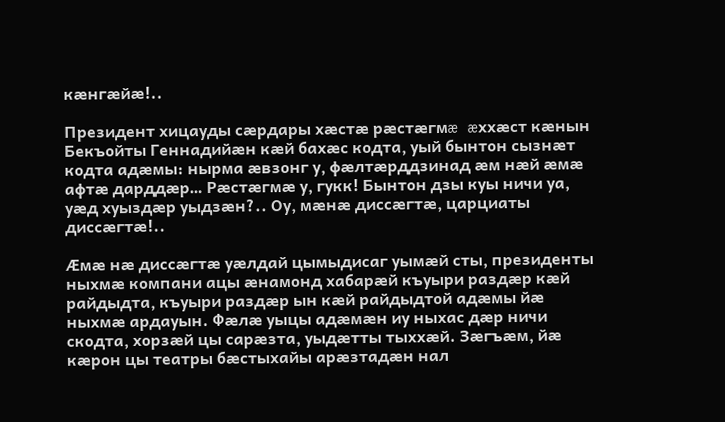кæнгæйæ!..

Президент хицауды сæрдары хæстæ рæстæгмæ æххæст кæнын Бекъойты Геннадийæн кæй бахæс кодта, уый бынтон сызнæт кодта адæмы: нырма æвзонг у, фæлтæрддзинад æм нæй æмæ афтæ дарддæр… Рæстæгмæ у, гукк! Бынтон дзы куы ничи уа, уæд хуыздæр уыдзæн?.. Оу, мæнæ диссæгтæ, царциаты диссæгтæ!..

Æмæ нæ диссæгтæ уæлдай цымыдисаг уымæй сты, президенты ныхмæ компани ацы æнамонд хабарæй къуыри раздæр кæй райдыдта, къуыри раздæр ын кæй райдыдтой адæмы йæ ныхмæ ардауын. Фæлæ уыцы адæмæн иу ныхас дæр ничи скодта, хорзæй цы сарæзта, уыдæтты тыххæй. Зæгъæм, йæ кæрон цы театры бæстыхайы арæзтадæн нал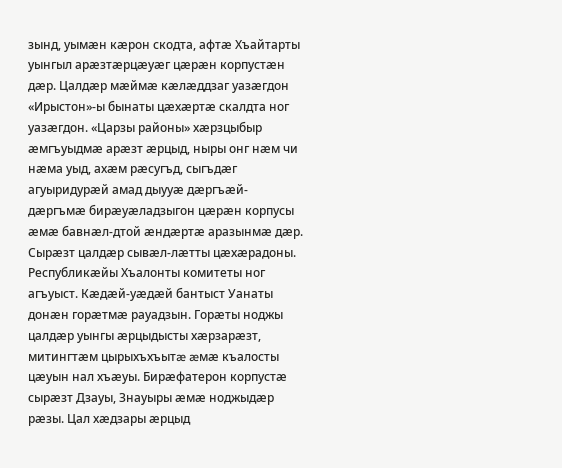зынд, уымæн кæрон скодта, афтæ Хъайтарты уынгыл арæзтæрцæуæг цæрæн корпустæн дæр. Цалдæр мæймæ кæлæддзаг уазæгдон «Ирыстон»-ы бынаты цæхæртæ скалдта ног уазæгдон. «Царзы районы» хæрзцыбыр æмгъуыдмæ арæзт æрцыд, ныры онг нæм чи нæма уыд, ахæм рæсугъд, сыгъдæг агуыридурæй амад дыууæ дæргъæй-дæргъмæ бирæуæладзыгон цæрæн корпусы æмæ бавнæл-дтой æндæртæ аразынмæ дæр. Сырæзт цалдæр сывæл-лæтты цæхæрадоны. Республикæйы Хъалонты комитеты ног агъуыст. Кæдæй-уæдæй бантыст Уанаты донæн горæтмæ рауадзын. Горæты ноджы цалдæр уынгы æрцыдысты хæрзарæзт,  митингтæм цырыхъхъытæ æмæ къалосты цæуын нал хъæуы. Бирæфатерон корпустæ сырæзт Дзауы, Знауыры æмæ ноджыдæр рæзы. Цал хæдзары æрцыд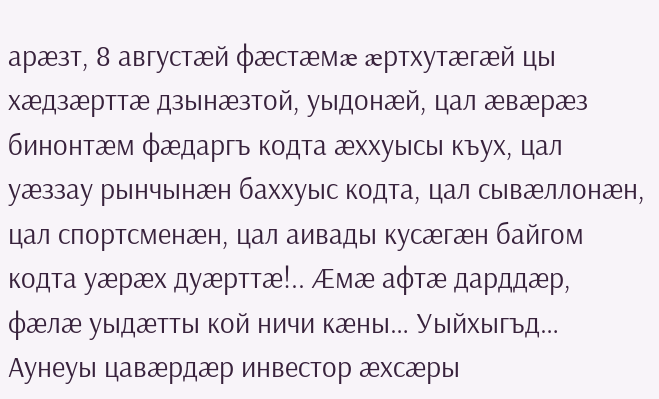арæзт, 8 августæй фæстæмæ æртхутæгæй цы хæдзæрттæ дзынæзтой, уыдонæй, цал æвæрæз бинонтæм фæдаргъ кодта æххуысы къух, цал уæззау рынчынæн баххуыс кодта, цал сывæллонæн, цал спортсменæн, цал аивады кусæгæн байгом кодта уæрæх дуæрттæ!.. Æмæ афтæ дарддæр, фæлæ уыдæтты кой ничи кæны… Уыйхыгъд… Аунеуы цавæрдæр инвестор æхсæры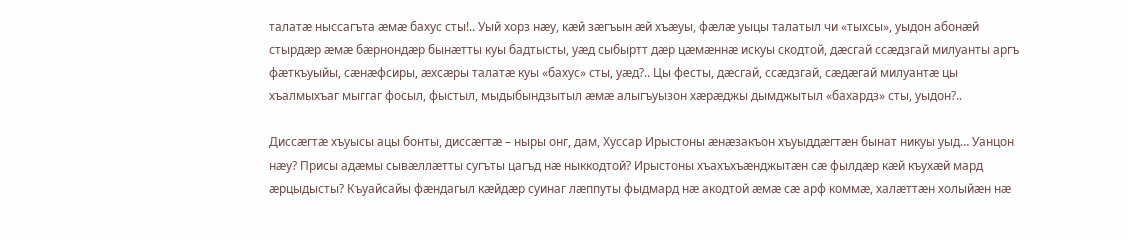талатæ ныссагъта æмæ бахус сты!.. Уый хорз нæу, кæй зæгъын æй хъæуы, фæлæ уыцы талатыл чи «тыхсы», уыдон абонæй стырдæр æмæ бæрнондæр бынæтты куы бадтысты, уæд сыбыртт дæр цæмæннæ искуы скодтой, дæсгай ссæдзгай милуанты аргъ фæткъуыйы, сæнæфсиры, æхсæры талатæ куы «бахус» сты, уæд?.. Цы фесты, дæсгай, ссæдзгай, сæдæгай милуантæ цы хъалмыхъаг мыггаг фосыл, фыстыл, мыдыбындзытыл æмæ алыгъуызон хæрæджы дымджытыл «бахардз» сты, уыдон?..

Диссæгтæ хъуысы ацы бонты, диссæгтæ – ныры онг, дам, Хуссар Ирыстоны æнæзакъон хъуыддæгтæн бынат никуы уыд… Уанцон нæу? Присы адæмы сывæллæтты сугъты цагъд нæ ныккодтой? Ирыстоны хъахъхъæнджытæн сæ фылдæр кæй къухæй мард æрцыдысты? Къуайсайы фæндагыл кæйдæр суинаг лæппуты фыдмард нæ акодтой æмæ сæ арф коммæ, халæттæн холыйæн нæ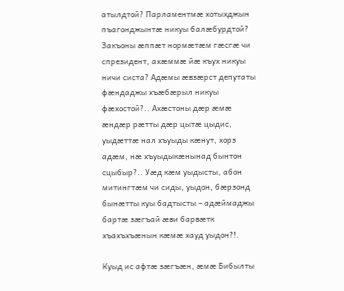атылдтой? Парламентмæ хотыхджын пъагонджынтæ никуы балæбурдтой? Закъоны æппæт нормæтæм гæсгæ чи спрезидент, ахæммæ йæ къух никуы ничи систа? Адæмы æвзæрст депутаты фæндаджы хъæбæрыл никуы фæхостой?.. Ахæстоны дæр æмæ æндæр рæтты дæр цытæ цыдис, уыдæттæ нал хъуыды кæнут, хорз адæм, нæ хъуыдыкæнынад бынтон сцыбыр?.. Уæд кæм уыдысты, абон митингтæм чи сиды, уыдон, бæрзонд бынæтты куы бадтысты – адæймаджы бартæ зæгъай æви барвæтк хъахъхъæнын кæмæ хауд уыдон?!.

Куыд ис афтæ зæгъæн, æмæ Бибылты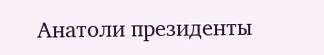Анатоли президенты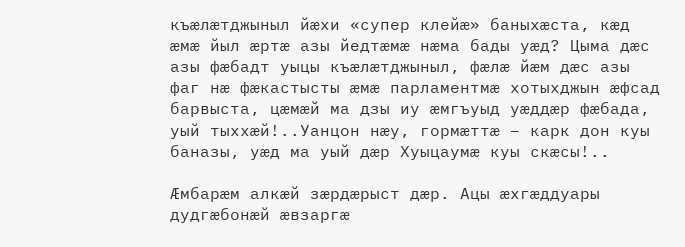къæлæтджыныл йæхи «супер клейæ» баныхæста, кæд æмæ йыл æртæ азы йедтæмæ нæма бады уæд? Цыма дæс азы фæбадт уыцы къæлæтджыныл, фæлæ йæм дæс азы фаг нæ фæкастысты æмæ парламентмæ хотыхджын æфсад барвыста, цæмæй ма дзы иу æмгъуыд уæддæр фæбада, уый тыххæй!..Уанцон нæу, гормæттæ – карк дон куы баназы, уæд ма уый дæр Хуыцаумæ куы скæсы!..

Æмбарæм алкæй зæрдæрыст дæр. Ацы æхгæддуары дудгæбонæй æвзаргæ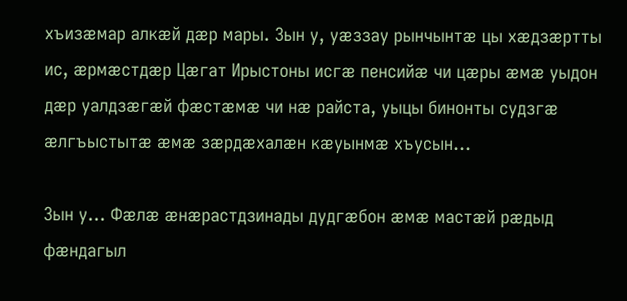хъизæмар алкæй дæр мары. Зын у, уæззау рынчынтæ цы хæдзæртты ис, æрмæстдæр Цæгат Ирыстоны исгæ пенсийæ чи цæры æмæ уыдон дæр уалдзæгæй фæстæмæ чи нæ райста, уыцы бинонты судзгæ æлгъыстытæ æмæ зæрдæхалæн кæуынмæ хъусын…

Зын у… Фæлæ æнæрастдзинады дудгæбон æмæ мастæй рæдыд фæндагыл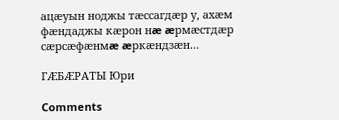ацæуын ноджы тæссагдæр у, ахæм фæндаджы кæрон нæ æрмæстдæр сæрсæфæнмæ æркæндзæн…

ГÆБÆРАТЫ Юри

Comments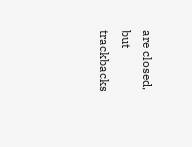are closed, but trackbacks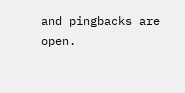and pingbacks are open.